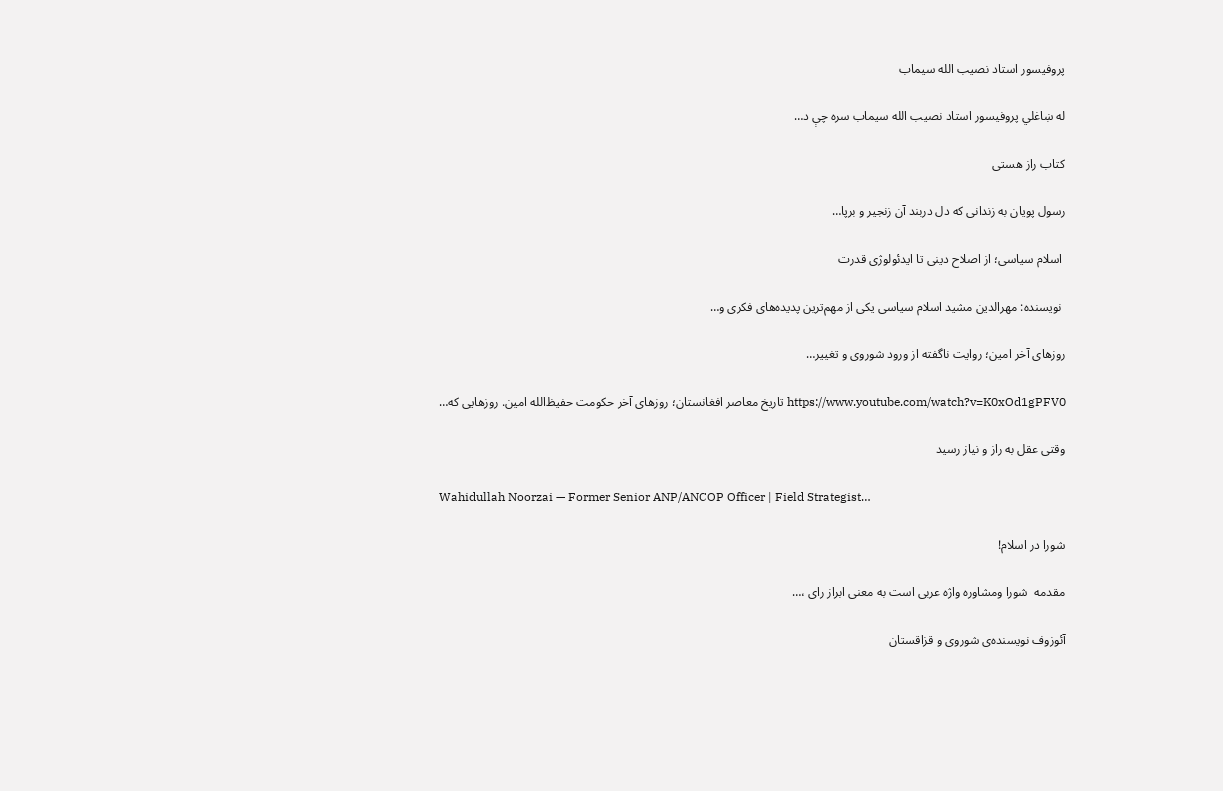پروفیسور استاد نصیب الله سیماب

له ښاغلي پروفیسور استاد نصیب الله سیماب سره چې د…

کتاب راز هستی

رسول پویان به زندانی که دل دربند آن زنجیر و برپا…

 اسلام سیاسی؛ از اصلاح دینی تا ایدئولوژی قدرت

 نویسنده: مهرالدین مشید اسلام سیاسی یکی از مهم‌ترین پدیده‌های فکری و…

روزهای آخر امین؛ روایت ناگفته از ورود شوروی و تغییر…

https://www.youtube.com/watch?v=K0xOd1gPFV0 تاریخ معاصر افغانستان؛ روزهای آخر حکومت حفیظ‌الله امین. روزهایی که…

وقتی عقل به راز و نیاز رسید

Wahidullah Noorzai — Former Senior ANP/ANCOP Officer | Field Strategist…

شورا در اسلام!

مقدمه  شورا ومشاوره واژه عربی است به معنی ابراز رای ،…

آئوزوف نویسنده‌ی شوروی و قزاقستان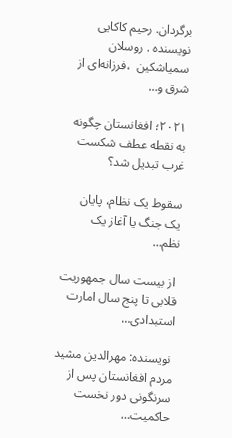برگردان. رحیم کاکایی نویسنده . روسلان سمیاشکین  ،فرزانه‌ای از شرق و…

۲۰۲۱؛ افغانستان چگونه به نقطه عطف شکست غرب تبدیل شد؟

سقوط یک نظام، پایان یک جنگ یا آغاز یک نظم…

 از بیست سال جمهوریت قلابی تا پنج سال امارت استبدادی…

 نویسنده: مهرالدین مشید مردم افغانستان پس از سرنگونی دور نخست حاکمیت…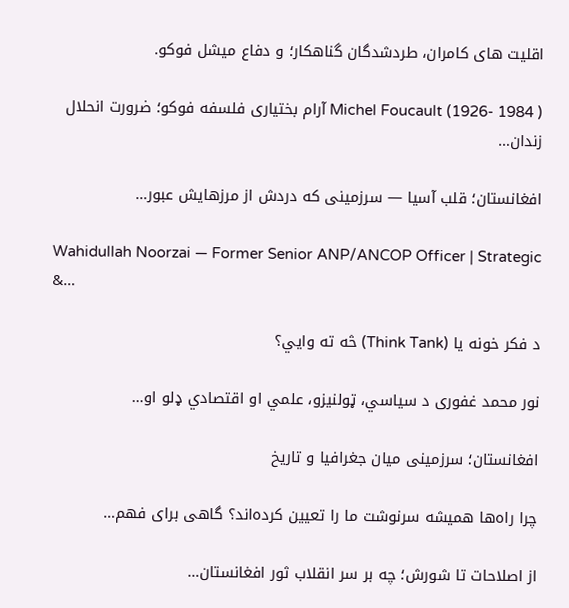اقلیت های کامران، طردشدگان گناهکار؛ و دفاع میشل فوکو.

Michel Foucault (1926- 1984 ) آرام بختیاری فلسفه فوکو؛ ضرورت انحلال زندان…

افغانستان؛ قلب آسیا — سرزمینی که دردش از مرزهایش عبور…

Wahidullah Noorzai — Former Senior ANP/ANCOP Officer | Strategic &…

د فکر خونه یا (Think Tank) څه ته وایي؟

نور محمد غفوری د سیاسي، ټولنیزو، علمي او اقتصادي ډلو او…

افغانستان؛ سرزمینی میان جغرافیا و تاریخ

چرا راه‌ها همیشه سرنوشت ما را تعیین کرده‌اند؟ گاهی برای فهم…

از اصلاحات تا شورش؛ چه بر سر انقلاب ثور افغانستان…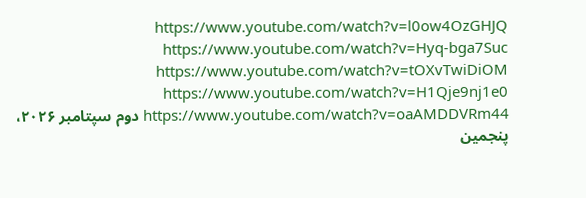https://www.youtube.com/watch?v=l0ow4OzGHJQ https://www.youtube.com/watch?v=Hyq-bga7Suc https://www.youtube.com/watch?v=tOXvTwiDiOM https://www.youtube.com/watch?v=H1Qje9nj1e0 https://www.youtube.com/watch?v=oaAMDDVRm44 دوم سپتامبر ۲۰۲۶، پنجمین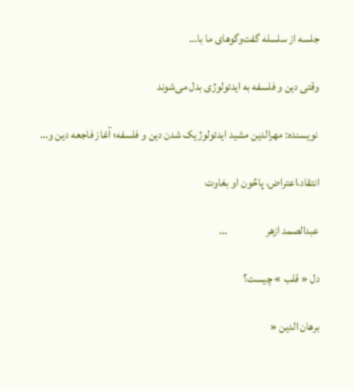جلسه از سلسله گفت‌وگوهای ما با…

وقتی دین و فلسفه به ایدئولوژی بدل می‌شوند

 نویسنده: مهرالدین مشید ایدئولوژیک شدن دین و فلسفه؛ آغاز فاجعه دین و…

انتقاد،اعتراض، پاڅون او بغاوت

عبدالصمد ازهر                 …

دل « قلب » چیست؟

برهان الدین «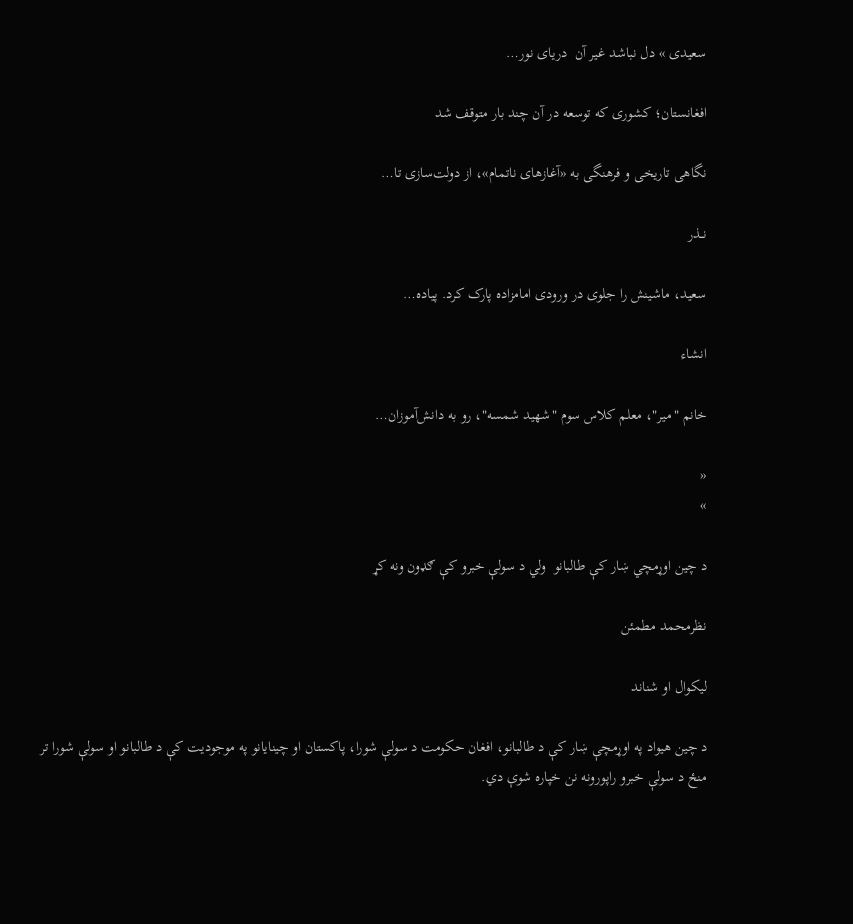سعیدی » دل نباشد غیر آن  دریای نور…

افغانستان؛ کشوری که توسعه در آن چند بار متوقف شد

نگاهی تاریخی و فرهنگی به «آغازهای ناتمام»، از دولت‌سازی تا…

نــذر

سعید، ماشینش را جلوی در ورودی امامزاده پارک کرد. پیاده…

انشاء

خانم "میر"، معلم کلاس سوم "شهید شمسه"، رو به دانش‌آموزان…

«
»

د چین اوړمچي ښار کې طالبانو  ولي د سولې خبرو کې ګډون ونه کړ

نظرمحمد مطمئن

لیکوال او شناند

د چین هیواد په اوړمچې ښار کې د طالبانو، افغان حکومت د سولې شورا، پاکستان او چینایانو په موجودیت کې د طالبانو او سولې شورا تر منځ د سولې خبرو راپورونه نن خپاره شوې دي.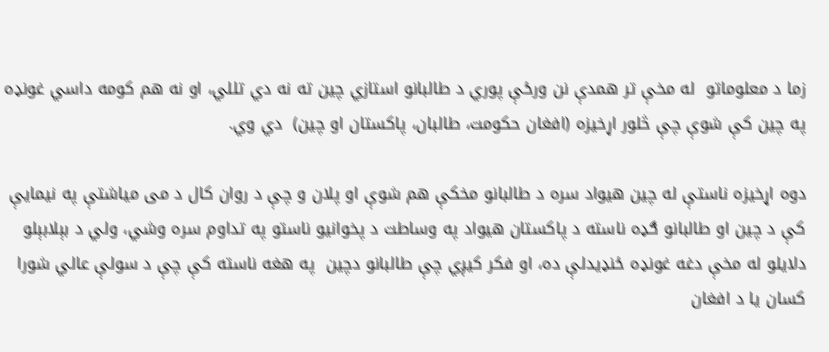زما د معلوماتو  له مخې تر همدې نن ورځې پوري د طالبانو استازي چین ته نه دي تللي، او نه هم کومه داسي غونډه په چین کې شوې چې څلور اړخیزه (افغان حکومت، طالبان، پاکستان او چین)  دي وي.

دوه اړخیزه ناستې له چین هیواد سره د طالبانو مخکې هم شوې او پلان و چې د روان کال د می میاشتې په نیمايې کې د چین او طالبانو ګډه ناسته د پاکستان هیواد په وساطت د پخوانیو ناستو په تداوم سره وشي، ولي د بېلابېلو دلایلو له مخې دغه غونډه ځنډیدلې ده، او فکر کيږي چې طالبانو دچین  په هغه ناسته کې چې د سولې عالي شورا کسان یا د افغان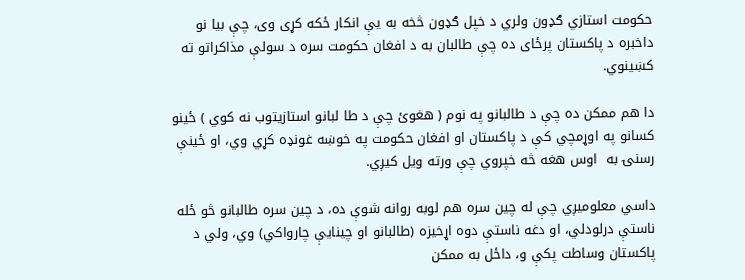حکومت استازي ګډون ولري د خپل ګډون څخه به يې انکار ځکه کړی وی، چې بیا نو داخبره د پاکستان پرځای ده چې طالبان به د افغان حکومت سره د سولې مذاکراتو ته کښينوي.

دا هم ممکن ده چې د طالبانو په نوم ( هغوئ چې د طا لبانو استازیتوب نه کوي ) ځینو کسانو په اوړمچي کې د پاکستان او افغان حکومت په خوښه غونډه کړي وي، او ځينې رسنۍ به  اوس هغه څه خپروي چې ورته ویل کیږي.

داسي معلومیږي چې له چین سره هم لوبه روانه شوې ده، د چین سره طالبانو څو ځله  ناستې درلودلي، او دغه ناستې دوه اړخیزه (طالبانو او چینايې چارواکي) وي، ولي د پاکستان وساطت پکې و، داځل به ممکن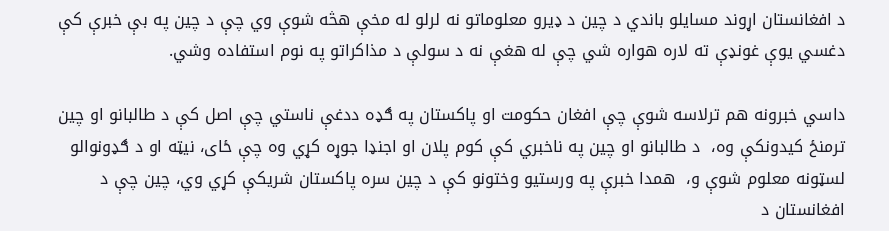د افغانستان اړوند مسایلو باندي د چین د ډیرو معلوماتو نه لرلو له مخې هڅه شوې وي چې د چین په بې خبرې کې دغسي يوې غونډې ته لاره هواره شي چې له هغې نه د سولې د مذاکراتو په نوم استفاده وشي.

داسي خبرونه هم ترلاسه شوې چې افغان حکومت او پاکستان په ګډه ددغې ناستي چې اصل کې د طالبانو او چین ترمنځ کیدونکې وه،  د طالبانو او چین په ناخبري کې کوم پلان او اجنډا جوړه کړي وه چې ځای، نیټه او د ګډونوالو لسټونه معلوم شوې و،  همدا خبرې په ورستیو وختونو کې د چین سره پاکستان شریکې کړي وي، چین چې د افغانستان د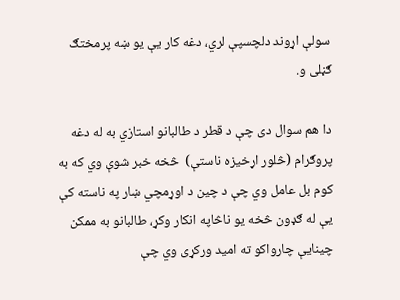سولې اړوند دلچسپې لري، دغه کار يې یو ښه پرمختګ ګڼلی و.

دا هم سوال دی چې د قطر د طالبانو استازي به له دغه پروګرام (څلور اړخیزه ناستې)  څخه خبر شوې وي که به کوم بل عامل وي چې د چین د اوړمچي ښار په ناسته کې يې له ګډون څخه یو ناڅاپه انکار وکړ، طالبانو به ممکن چینايې چارواکو ته امید ورکړی وي چې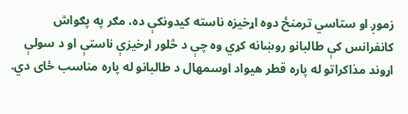زموږ او ستاسي ترمنځ دوه اړخیزه ناسته کیدونکې ده، مګر په پګواش کانفرانس کې طالبانو روښانه کړي وه چې د څلور اړخیزې ناستې او د سولې اړوند مذاکراتو له پاره قطر هیواد اوسمهال د طالبانو له پاره مناسب ځای دي.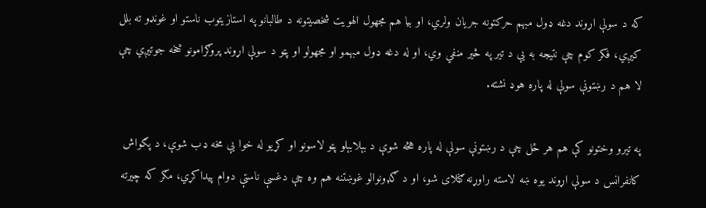که د سولې اړوند دغه ډول مبهم حرکتونه جریان ولري، او بیا هم مجهول الهویت شخصیتونه د طالبانو په استازیتوب ناستو او غونډو ته بلل کیږي، فکر کوم چې نتیجه به یې د تیر په څیر منفي وي، او له دغه ډول مبهمو او مجهولو او پټو د سولې اړوند پروګرامونو څخه جوتیږي چې لا هم د رښتونې سولې له پاره هوډ نشته.

په تیرو وختونو کې هم هر ځل چې د رښتونې سولې له پاره هڅه شوې د بېلابېلو پټو لاسونو او کړیو له خوا يې مخه ډب شوې، د پګواش کانفرانس د سولې اړوند يوه ښه لاسته راوړنه ګڼلای شو، او د ګډونوالو غوښتنه هم وه چې دغسې ناستې دوام پيداکړي، مګر که چیرته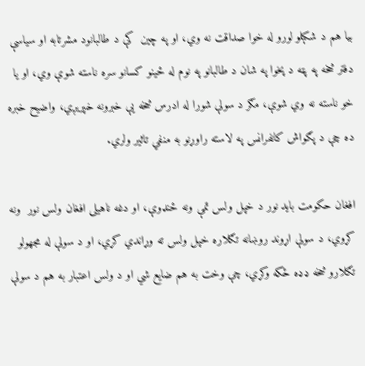بیا هم د شکېلو لورو له خوا صداقت نه وي، او په چین  کې د طالبانود مشرتابه او سياسې دفتر څخه په پټه د پخوا په شان د طالبانو په نوم له ځینو کسانو سره ناسته شوې وي، او یا خو ناسته نه وي شوې، مګر د سولې شورا له ادرس څخه يې خبرونه خپريږي، واضیح خبره ده چې د پګواش کانفرانس په لاسته راوړنو به منفي تاثیر ولري.

افغان حکومت باید نور د خپل ولس تمې ونه ځنډوې، او دغه ناهیلی افغان ولس نور  ونه کړوي، د سولې اړوند روښانه تګلاره خپل ولس ته وړاندي کړي، او د سولې له مجهولو تګلارو څخه ډډه ځکه وکړي، چې وخت به هم ضایع شي او د ولس اعتبار به هم د سولې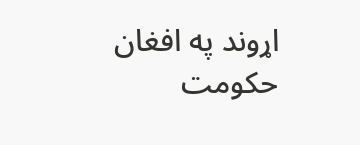اړوند په افغان حکومت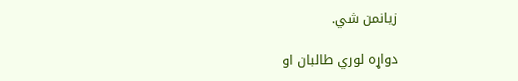زیانمن شي.

دواړه لوري طالبان او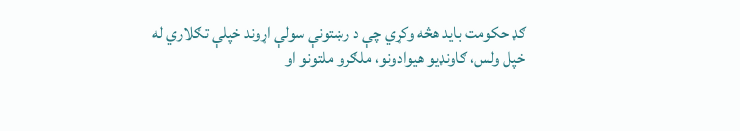ګډ حکومت باید هڅه وکړي چې د رښتونې سولې اړوند خپلې تګلاري له خپل ولس، ګاونډیو هیوادونو، ملګرو ملتونو او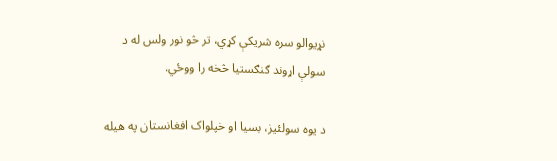نړیوالو سره شریکې کړي، تر څو نور ولس له د سولې اړوند ګنګستیا څخه را ووځي.

د يوه سولئیز، بسیا او خپلواک افغانستان په هیله